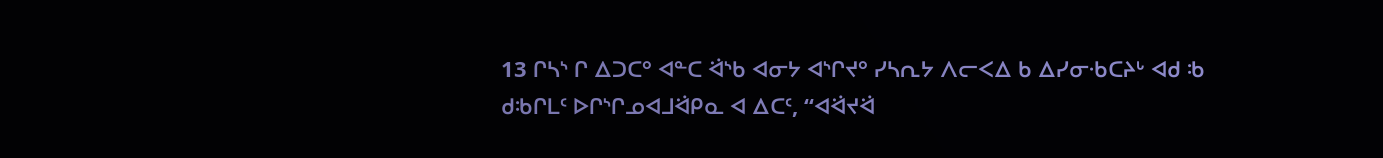13 ᒋᓴᔅ ᒋ ᐃᑐᑕᐤ ᐊᓐᑕ ᐛᔅᑲ ᐊᓂᔭ ᐊᔅᒋᔪᐤ ᓯᓴᕆᔭ ᐱᓕᐸᐃ ᑲ ᐃᓯᓂᐧᑲᑕᔨᒡ ᐊᑯ ᒂ ᑯᒂᒋᒪᑦ ᐅᒋᔅᒋᓄᐊᒧᐛᑭᓇ ᐊ ᐃᑕᑦ, “ᐊᐛᔪᐛ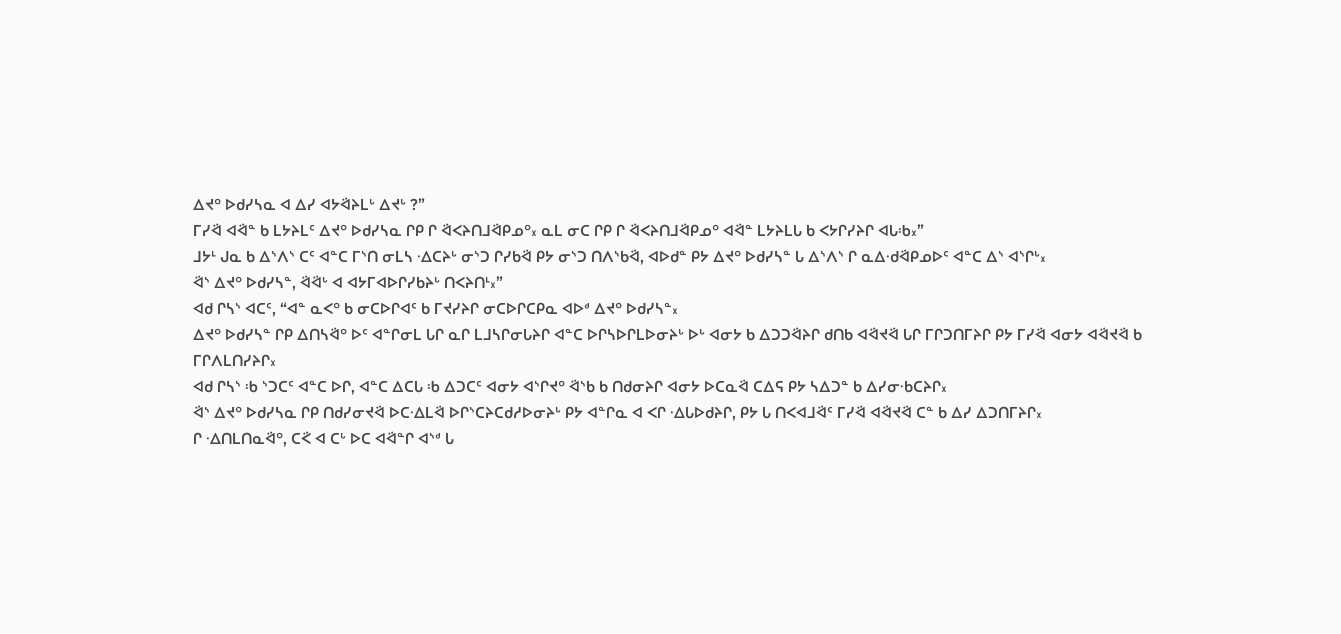ᐃᔪᐤ ᐅᑯᓯᓴᓇ ᐊ ᐃᓯ ᐊᔭᐛᔨᒪᒡ ᐃᔪᒡ ?”
ᒥᓯᐛ ᐊᐛᓐ ᑲ ᒪᔭᔨᒪᑦ ᐃᔪᐤ ᐅᑯᓯᓴᓇ ᒋᑭ ᒋ ᐛᐸᔨᑎᒧᐛᑭᓄᐤ᙮ ᓇᒪ ᓂᑕ ᒋᑭ ᒋ ᐛᐸᔨᑎᒧᐛᑭᓄᐤ ᐊᐛᓐ ᒪᔭᔨᒪᒐ ᑲ ᐸᔭᒋᓯᔨᒋ ᐊᒐᒂ᙮”
ᒧᔭᒻ ᒍᓇ ᑲ ᐃᔅᐱᔅ ᑕᑦ ᐊᓐᑕ ᒥᔅᑎ ᓂᒪᓴ ᐎᑕᔨᒡ ᓂᔅᑐ ᒋᓯᑲᐛ ᑭᔭ ᓂᔅᑐ ᑎᐱᔅᑲᐛ, ᐊᐅᑯᓐ ᑭᔭ ᐃᔪᐤ ᐅᑯᓯᓴᓐ ᒐ ᐃᔅᐱᔅ ᒋ ᓇᐃᐧᑯᐛᑭᓄᐅᑦ ᐊᓐᑕ ᐃᔅ ᐊᔅᒋᒡ᙮
ᐛᔅ ᐃᔪᐤ ᐅᑯᓯᓴᓐ, ᐛᐛᒡ ᐊ ᐊᔭᒥᐊᐅᒋᓯᑲᔨᒡ ᑎᐸᔨᑎᒻ᙮”
ᐊᑯ ᒋᓴᔅ ᐊᑕᑦ, “ᐊᓐ ᓇᐸᐤ ᑲ ᓂᑕᐅᒋᐊᑦ ᑲ ᒥᔪᓯᔨᒋ ᓂᑕᐅᒋᑕᑭᓇ ᐊᐅᒄ ᐃᔪᐤ ᐅᑯᓯᓴᓐ᙮
ᐃᔪᐤ ᐅᑯᓯᓴᓐ ᒋᑭ ᐃᑎᓴᐛᐤ ᐅᑦ ᐊᓐᒋᓂᒪ ᒐᒋ ᓇᒋ ᒪᒧᓴᒋᓂᒐᔨᒋ ᐊᓐᑕ ᐅᒋᓴᐅᒋᒪᐅᓂᔨᒡ ᐅᒡ ᐊᓂᔭ ᑲ ᐃᑐᑐᐛᔨᒋ ᑯᑎᑲ ᐊᐛᔪᐛ ᒐᒋ ᒥᒋᑐᑎᒥᔨᒋ ᑭᔭ ᒥᓯᐛ ᐊᓂᔭ ᐊᐛᔪᐛ ᑲ ᒥᒋᐱᒪᑎᓯᔨᒋ᙮
ᐊᑯ ᒋᓴᔅ ᒂ ᔅᑐᑕᑦ ᐊᓐᑕ ᐅᒋ, ᐊᓐᑕ ᐃᑕᒐ ᒂ ᐃᑐᑕᑦ ᐊᓂᔭ ᐊᔅᒋᔪᐤ ᐛᔅᑲ ᑲ ᑎᑯᓂᔨᒋ ᐊᓂᔭ ᐅᑕᓇᐛ ᑕᐃᕋ ᑭᔭ ᓴᐃᑐᓐ ᑲ ᐃᓯᓂᐧᑲᑕᔨᒋ᙮
ᐛᔅ ᐃᔪᐤ ᐅᑯᓯᓴᓇ ᒋᑭ ᑎᑯᓯᓂᔪᐛ ᐅᑕᐎᒪᐛ ᐅᒋᔅᑕᔨᑕᑯᓱᐅᓂᔨᒡ ᑭᔭ ᐊᓐᒋᓇ ᐊ ᐸᒋ ᐎᒐᐅᑯᔨᒋ, ᑭᔭ ᒐ ᑎᐸᐊᒧᐛᑦ ᒥᓯᐛ ᐊᐛᔪᐛ ᑕᓐ ᑲ ᐃᓯ ᐃᑐᑎᒥᔨᒋ᙮
ᒋ ᐎᑎᒪᑎᓇᐛᐤ, ᑕᑈ ᐊ ᑕᒡ ᐅᑕ ᐊᐛᓐᒋ ᐊᔅᒄ ᒐ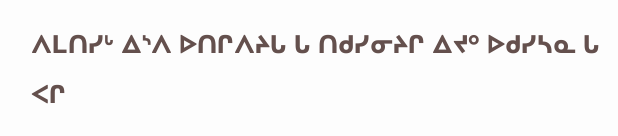ᐱᒪᑎᓯᒡ ᐃᔅᐱ ᐅᑎᒋᐱᔨᒐ ᒐ ᑎᑯᓯᓂᔨᒋ ᐃᔪᐤ ᐅᑯᓯᓴᓇ ᒐ ᐸᒋ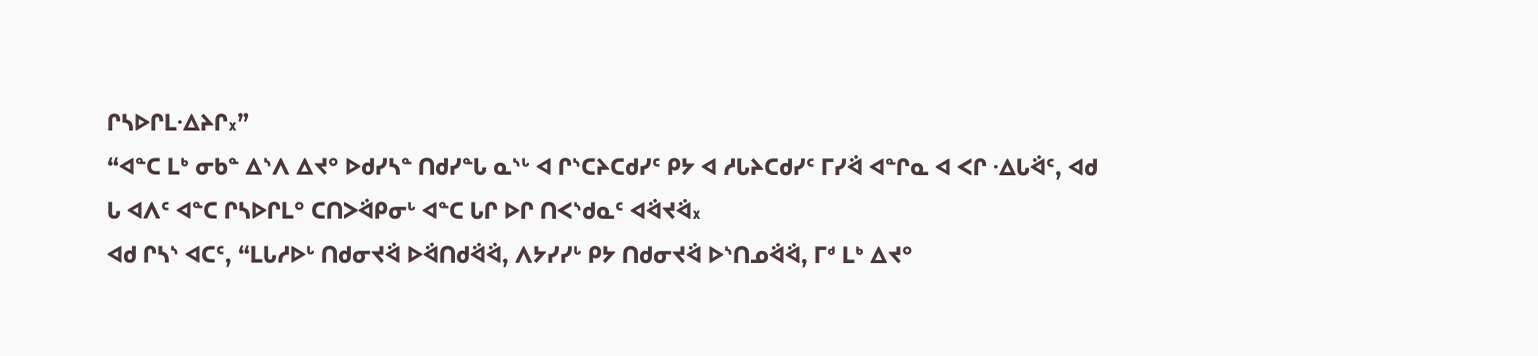ᒋᓴᐅᒋᒪᐎᔨᒋ᙮”
“ᐊᓐᑕ ᒪᒃ ᓂᑲᓐ ᐃᔅᐱ ᐃᔪᐤ ᐅᑯᓯᓴᓐ ᑎᑯᓯᓐᒐ ᓇᔅᒡ ᐊ ᒋᔅᑕᔨᑕᑯᓯᑦ ᑭᔭ ᐊ ᓱᒐᔨᑕᑯᓯᑦ ᒥᓯᐛ ᐊᓐᒋᓇ ᐊ ᐸᒋ ᐎᒐᐛᑦ, ᐊᑯ ᒐ ᐊᐱᑦ ᐊᓐᑕ ᒋᓴᐅᒋᒪᐤ ᑕᑎᐳᐛᑭᓂᒡ ᐊᓐᑕ ᒐᒋ ᐅᒋ ᑎᐸᔅᑯᓇᑦ ᐊᐛᔪᐛ᙮
ᐊᑯ ᒋᓴᔅ ᐊᑕᑦ, “ᒪᒐᓱᐅᒡ ᑎᑯᓂᔪᐛ ᐅᐛᑎᑯᐛᐛ, ᐱᔭᓯᓯᒡ ᑭᔭ ᑎᑯᓂᔪᐛ ᐅᔅᑎᓄᐛᐛ, ᒥᒄ ᒪᒃ ᐃᔪᐤ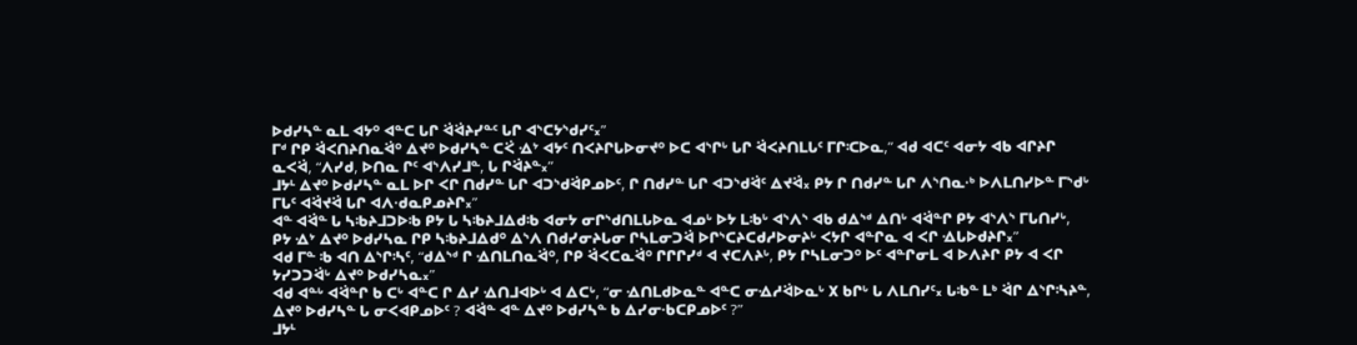ᐅᑯᓯᓴᓐ ᓇᒪ ᐊᔭᐤ ᐊᓐᑕ ᒐᒋ ᐛᐛᔨᓯᓐᑦ ᒐᒋ ᐊᔅᑕᔭᔅᑯᓯᑦ᙮”
ᒥᒄ ᒋᑭ ᐛᐸᑎᔨᑎᓇᐛᐤ ᐃᔪᐤ ᐅᑯᓯᓴᓐ ᑕᑈ ᐎᔾ ᐊᔭᑦ ᑎᐸᔨᒋᒐᐅᓂᔪᐤ ᐅᑕ ᐊᔅᒋᒡ ᒐᒋ ᐛᐸᔨᑎᒪᒐᑦ ᒥᒋᑥᐅᓇ,” ᐊᑯ ᐊᑕᑦ ᐊᓂᔭ ᐊᑲ ᐊᒋᔨᒋ ᓇᐸᐛ, “ᐱᓯᑯ, ᐅᑎᓇ ᒋᑦ ᐊᔅᐱᓯᒧᓐ, ᒐ ᒋᐛᔨᓐ᙮”
ᒧᔭᒻ ᐃᔪᐤ ᐅᑯᓯᓴᓐ ᓇᒪ ᐅᒋ ᐸᒋ ᑎᑯᓯᓐ ᒐᒋ ᐊᑐᔅᑯᐛᑭᓄᐅᑦ, ᒋ ᑎᑯᓯᓐ ᒐᒋ ᐊᑐᔅᑯᐛᑦ ᐃᔪᐛ᙮ ᑭᔭ ᒋ ᑎᑯᓯᓐ ᒐᒋ ᐱᔅᑎᓇᐧᒃ ᐅᐱᒪᑎᓯᐅᓐ ᒥᔅᑯᒡ ᒥᒐᑦ ᐊᐛᔪᐛ ᒐᒋ ᐊᐱᐧᑯᓇᑭᓄᔨᒋ᙮”
ᐊᓐ ᐊᐛᓐ ᒐ ᓴᒂᔨᒧᑐᐅᒂ ᑭᔭ ᒐ ᓴᒂᔨᒧᐃᑯᒂ ᐊᓂᔭ ᓂᒋᔅᑯᑎᒪᒐᐅᓇ ᐊᓄᒡ ᐅᔭ ᒪᒂᒡ ᐊᔅᐱᔅ ᐊᑲ ᑯᐃᔅᒄ ᐃᑎᒡ ᐊᐛᓐᒋ ᑭᔭ ᐊᔅᐱᔅ ᒥᒐᑎᓯᒡ, ᑭᔭ ᐎᔾ ᐃᔪᐤ ᐅᑯᓯᓴᓇ ᒋᑭ ᓴᒂᔨᒧᐃᑯᐤ ᐃᔅᐱ ᑎᑯᓯᓂᔨᒐᓂ ᒋᓴᒪᓂᑐᐛ ᐅᒋᔅᑕᔨᑕᑯᓱᐅᓂᔨᒡ ᐸᔭᒋ ᐊᓐᒋᓇ ᐊ ᐸᒋ ᐎᒐᐅᑯᔨᒋ᙮”
ᐊᑯ ᒥᓐ ᒂ ᐊᑎ ᐃᔅᒋᔄᑦ, “ᑯᐃᔅᒄ ᒋ ᐎᑎᒪᑎᓇᐛᐤ, ᒋᑭ ᐛᐸᑕᓇᐛᐤ ᒋᒋᒋᓯᒄ ᐊ ᔪᑕᐱᔨᒡ, ᑭᔭ ᒋᓴᒪᓂᑐᐤ ᐅᑦ ᐊᓐᒋᓂᒪ ᐊ ᐅᐱᔨᒋ ᑭᔭ ᐊ ᐸᒋ ᔭᓯᑐᑐᐛᒡ ᐃᔪᐤ ᐅᑯᓯᓴᓇ᙮”
ᐊᑯ ᐊᓐᒡ ᐊᐛᓐᒋ ᑲ ᑕᒡ ᐊᓐᑕ ᒋ ᐃᓯ ᐎᑎᒧᐊᐅᒡ ᐊ ᐃᑕᒡ, “ᓂ ᐎᑎᒪᑯᐅᓇᓐ ᐊᓐᑕ ᓂᐎᓱᐛᐅᓇᒡ ᙭ ᑲᒋᒡ ᒐ ᐱᒪᑎᓯᑦ᙮ ᒐᒂᓐ ᒪᒃ ᐛᒋ ᐃᔅᒋᔄᔨᓐ, ᐃᔪᐤ ᐅᑯᓯᓴᓐ ᒐ ᓂᐸᐊᑭᓄᐅᑦ ? ᐊᐛᓐ ᐊᓐ ᐃᔪᐤ ᐅᑯᓯᓴᓐ ᑲ ᐃᓯᓂᐧᑲᑕᑭᓄᐅᑦ ?”
ᒧᔭᒻ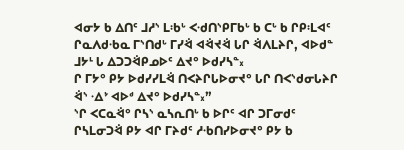ᐊᓂᔭ ᑲ ᐃᑎᑦ ᒧᓱᔅ ᒪᒂᒡ ᐸᐧᑯᑎᔅᑭᒥᑲᒡ ᑲ ᑕᒡ ᑲ ᒋᑭᒺᐊᑦ ᒋᓇᐱᑯᐧᑲᓇ ᒥᔅᑎᑯᒡ ᒥᓯᐛ ᐊᐛᔪᐛ ᒐᒋ ᐛᐱᒪᔨᒋ, ᐊᐅᑯᓐ ᒧᔭᒻ ᒐ ᐃᑐᑐᐛᑭᓄᐅᑦ ᐃᔪᐤ ᐅᑯᓯᓴᓐ᙮
ᒋ ᒥᔭᐤ ᑭᔭ ᐅᑯᓯᓯᒪᐛ ᑎᐸᔨᒋᒐᐅᓂᔪᐤ ᒐᒋ ᑎᐸᔅᑯᓂᒐᔨᒋ ᐛᔅ ᐎᔾ ᐊᐅᒄ ᐃᔪᐤ ᐅᑯᓯᓴᓐ᙮”
ᔅᒋ ᐸᑕᓇᐛᐤ ᒋᓴᔅ ᓇᓴᕆᑎᒡ ᑲ ᐅᒋᑦ ᐊᒋ ᑐᒥᓂᑯᑦ ᒋᓴᒪᓂᑐᐛ ᑭᔭ ᐊᒋ ᒥᔨᑯᑦ ᓱᐧᑲᑎᓯᐅᓂᔪᐤ ᑭᔭ ᑲ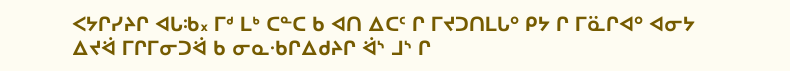ᐸᔭᒋᓯᔨᒋ ᐊᒐᒂ᙮ ᒥᒄ ᒪᒃ ᑕᓐᑕ ᑲ ᐊᑎ ᐃᑕᑦ ᒋ ᒥᔪᑐᑎᒪᒐᐤ ᑭᔭ ᒋ ᒥᓏᒋᐊᐤ ᐊᓂᔭ ᐃᔪᐛ ᒥᒋᒥᓂᑐᐛ ᑲ ᓂᓇᐧᑲᒋᐃᑯᔨᒋ ᐛᔅ ᒧᔅ ᒋ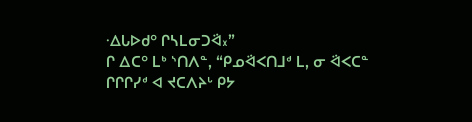ᐎᒐᐅᑯᐤ ᒋᓴᒪᓂᑐᐛ᙮”
ᒋ ᐃᑕᐤ ᒪᒃ ᔅᑎᐱᓐ, “ᑭᓄᐛᐸᑎᒧᒄ ᒪ, ᓂ ᐛᐸᑕᓐ ᒋᒋᒋᓯᒄ ᐊ ᔪᑕᐱᔨᒡ ᑭᔭ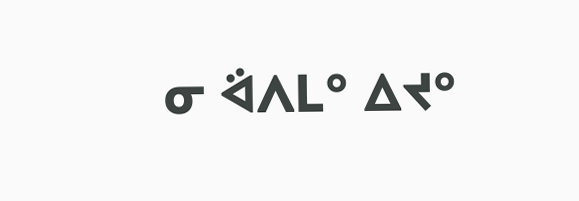ᓂ ᐛᐱᒪᐤ ᐃᔪᐤ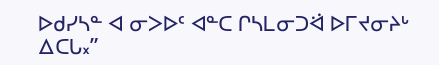ᐅᑯᓯᓴᓐ ᐊ ᓂᐳᐅᑦ ᐊᓐᑕ ᒋᓴᒪᓂᑐᐛ ᐅᒥᔪᓂᔨᒡ ᐃᑕᒐ᙮”